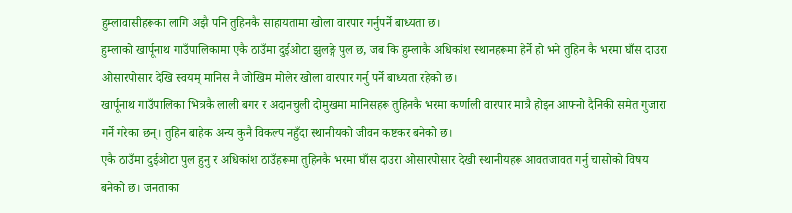हुम्लावासीहरूका लागि अझै पनि तुहिनकै साहायतामा खोला वारपार गर्नुपर्ने बाध्यता छ।
हुम्लाको खार्पूनाथ गाउँपालिकामा एकै ठाउँमा दुईओटा झुलङ्गे पुल छ, जब कि हुम्लाकै अधिकांश स्थानहरूमा हेर्ने हो भने तुहिन कै भरमा घाँस दाउरा ओसारपोसार देखि स्वयम् मानिस नै जोखिम मोलेर खोला वारपार गर्नु पर्ने बाध्यता रहेको छ।
खार्पूनाथ गाउँपालिका भित्रकै लाली बगर र अदानचुली दोमुखमा मानिसहरू तुहिनकै भरमा कर्णाली वारपार मात्रै होइन आफ्नो दैनिकी समेत गुजारा गर्ने गरेका छन्। तुहिन बाहेक अन्य कुनै विकल्प नहुँदा स्थानीयको जीवन कष्टकर बनेको छ।
एकै ठाउँमा दुईओटा पुल हुनु र अधिकांश ठाउँहरूमा तुहिनकै भरमा घाँस दाउरा ओसारपोसार देखी स्थानीयहरू आवतजावत गर्नु चासोको विषय बनेको छ। जनताका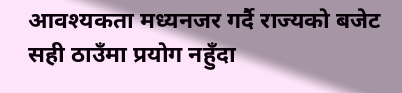आवश्यकता मध्यनजर गर्दै राज्यको बजेट सही ठाउँमा प्रयोग नहुँदा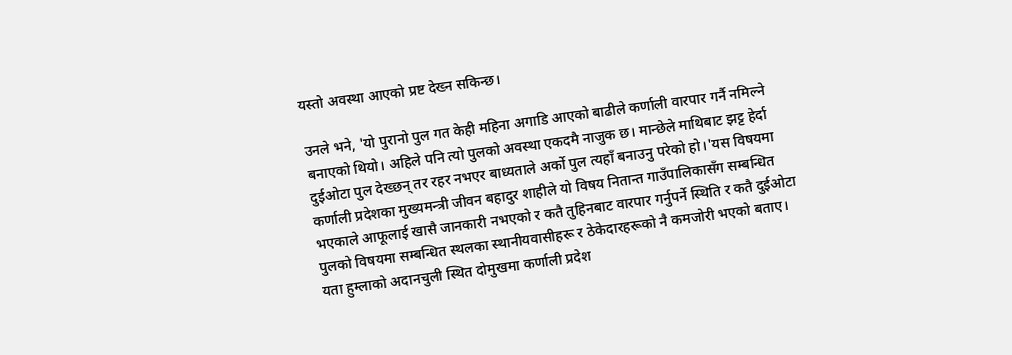यस्तो अवस्था आएको प्रष्ट देख्न सकिन्छ।

उनले भने, 'यो पुरानो पुल गत केही महिना अगाडि आएको बाढीले कर्णाली वारपार गर्नै नमिल्ने बनाएको थियो। अहिले पनि त्यो पुलको अवस्था एकदमै नाजुक छ। मान्छेले माथिबाट झट्ट हेर्दा दुईओटा पुल देख्छन् तर रहर नभएर बाध्यताले अर्को पुल त्यहाँ बनाउनु परेको हो।'यस विषयमा कर्णाली प्रदेशका मुख्यमन्त्री जीवन बहादुर शाहीले यो विषय नितान्त गाउँपालिकासँग सम्बन्धित भएकाले आफूलाई खासै जानकारी नभएको र कतै तुहिनबाट वारपार गर्नुपर्ने स्थिति र कतै दुईओटा पुलको विषयमा सम्बन्धित स्थलका स्थानीयवासीहरू र ठेकेदारहरूको नै कमजोरी भएको बताए।
यता हुम्लाको अदानचुली स्थित दोमुखमा कर्णाली प्रदेश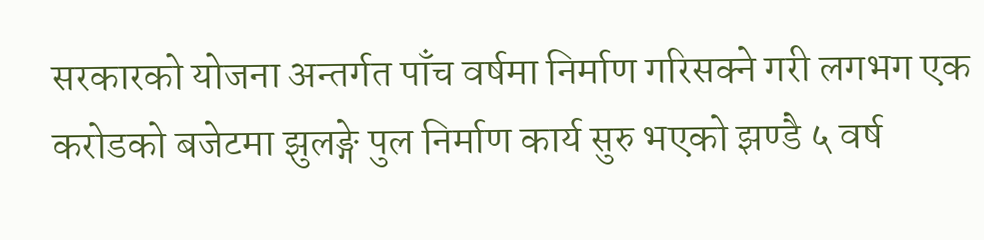सरकारको योजना अन्तर्गत पाँच वर्षमा निर्माण गरिसक्ने गरी लगभग एक करोडको बजेटमा झुलङ्गे पुल निर्माण कार्य सुरु भएको झण्डै ५ वर्ष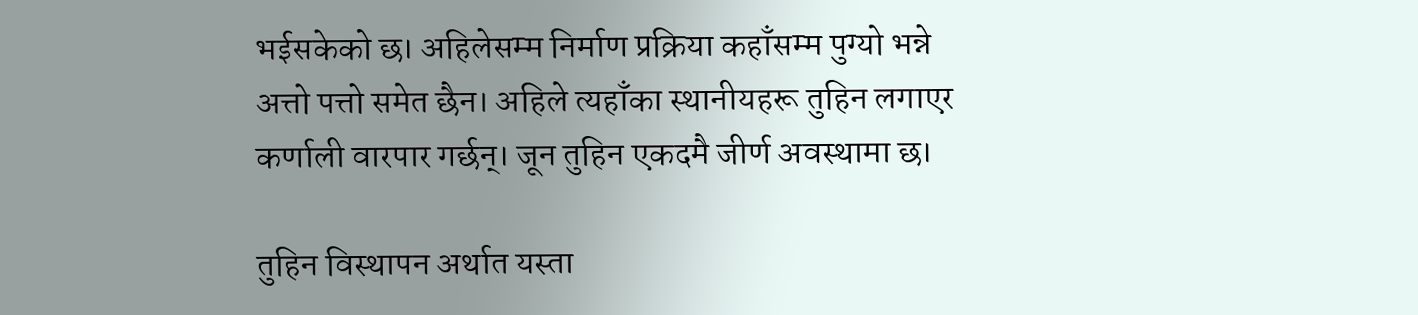भईसकेको छ। अहिलेसम्म निर्माण प्रक्रिया कहाँसम्म पुग्यो भन्ने अत्तो पत्तो समेत छैन। अहिले त्यहाँका स्थानीयहरू तुहिन लगाएर कर्णाली वारपार गर्छन्। जून तुहिन एकदमै जीर्ण अवस्थामा छ।

तुहिन विस्थापन अर्थात यस्ता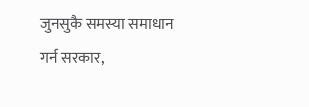जुनसुकै समस्या समाधान गर्न सरकार,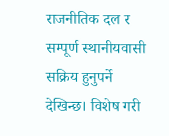राजनीतिक दल र सम्पूर्ण स्थानीयवासी सक्रिय हुनुपर्ने देखिन्छ। विशेष गरी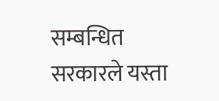सम्बन्धित सरकारले यस्ता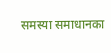समस्या समाधानका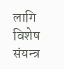लागि विशेष संयन्त्र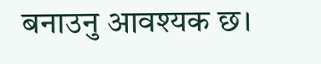बनाउनु आवश्यक छ।